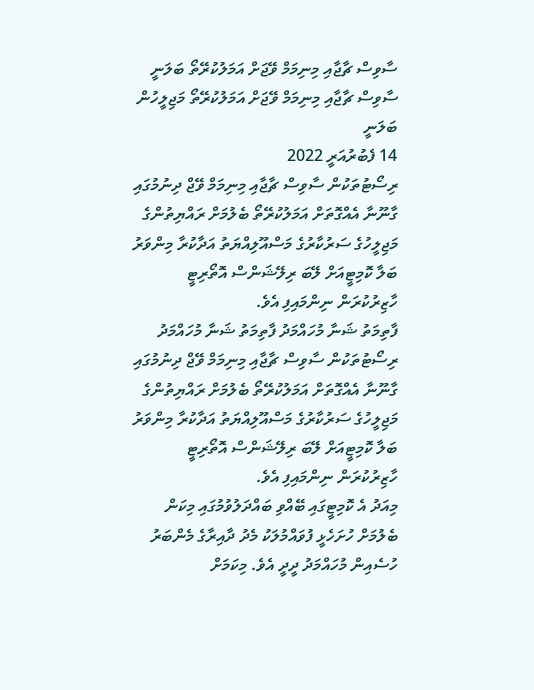ސާވިސް ޗާޖާއި މިނިމަމް ވޭޖަށް އަމަލުކުރޭތޯ ބަލަނީ
ސާވިސް ޗާޖާއި މިނިމަމް ވޭޖަށް އަމަލުކުރޭތޯ މަޖިލީހުން ބަލަނީ
14 ފެބުރުއަރީ 2022
ރިސޯޓުތަކުން ސާވިސް ޗާޖާއި މިނިމަމް ވޭޖް ދިނުމުގައި ގާނޫނާ އެއްގޮތަށް އަމަލުކުރޭތޯ ބެލުމަށް ރައްޔިތުންގެ މަޖިލީހުގެ ސަރުކާރުގެ މަސްއޫލިއްޔަތު އަދާކުރާ މިންވަރު ބަލާ ކޮމިޓީއަށް ލޭބަ ރިލޭޝަންސް އޮތޯރިޓީ ހާޒިރުކުރަން ނިންމައިފި އެވެ.
ފާތިމަތު ޝަނާ މުހައްމަދު ފާތިމަތު ޝަނާ މުހައްމަދު
ރިސޯޓުތަކުން ސާވިސް ޗާޖާއި މިނިމަމް ވޭޖް ދިނުމުގައި ގާނޫނާ އެއްގޮތަށް އަމަލުކުރޭތޯ ބެލުމަށް ރައްޔިތުންގެ މަޖިލީހުގެ ސަރުކާރުގެ މަސްއޫލިއްޔަތު އަދާކުރާ މިންވަރު ބަލާ ކޮމިޓީއަށް ލޭބަ ރިލޭޝަންސް އޮތޯރިޓީ ހާޒިރުކުރަން ނިންމައިފި އެވެ.
މިއަދު އެ ކޮމިޓީގައި ބޭއްވި ބައްދަލުވުމުގައި މިކަން ބެލުމަށް ހުށަހެޅީ ފުވައްމުލަކު މެދު ދާއިރާގެ މެންބަރު ހުސެއިން މުހައްމަދު ދީދީ އެވެ. މިކަމަށް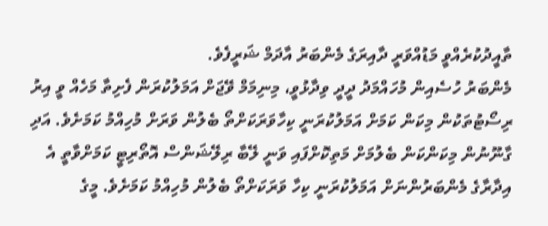ތާއީދުކުރެއްވީ މަޑުއްވަރީ ދާއިރަގެ މެންބަރު އާދަމް ޝަރީފެވެ.
މެންބަރު ހުސެއިން މުހައްމަދު ދީދީ ވިދާޅުވީ، މިނިމަމް ވޭޖަށް އަމަލުކުރަން ފެށިތާ މަހެއް ވީ އިރު ރިސޯޓުތަކުން މިކަން ކަމަށް އަމަލުކުރަނީ ކިހާވަރަކަށްތޯ ބެލުން ވަރަށް މުހިއްމު ކަމަށެވެ. އަދި ގާނޫނުން މިކަންކަން ބެލުމަށް މަތިކޮށްފައި ވަނީ ލޭބާ ރިލޭޝަންސް އޮތޯރިޓީ ކަމަށްވާތީ އެ އިދާރާގެ މެންބަރުންނަށް އަމަލުކުރަނީ ކިހާ ވަރަކަށްތޯ ބެލުން މުހިއްމު ކަމަށެވެ. މީގެ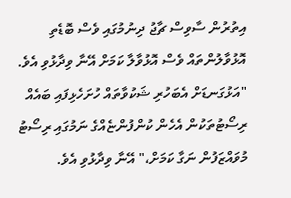އިތުރުން ސާވިސް ޗާޖު ދިނުމުގައި ވެސް ބޮޑެތި އޮޅުވާލުންތައް ވެސް އޮޅުވާލާ ކަމަށް އޭނާ ވިދާޅުވި އެވެ.
"އަޅުގަނޑަށް އެބަހުރި ޝަކުވާތައް ހުށަހެޅިފައި ބައެއް ރިސޯޓުތަކުން އެހެން ކުންފުންޏެއްގެ ނަމުގައި ރިސޯޓު މުވައްޒަފުން ނަގާ ކަމަށް،" އޭނާ ވިދާޅުވި އެވެ.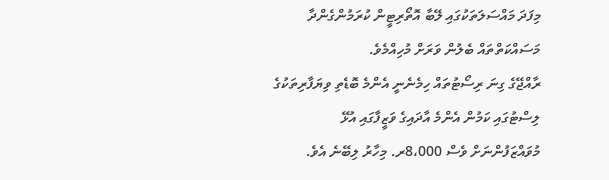މިފަދަ މައްސަލަތަކުގައި ލޭބާ އޮތޯރިޓީން ކުރަމުންގެންދާ މަސައްކަތްތައް ބެލުން ވަރަށް މުހިއްމެވެ.
ރާއްޖޭގެ ގިނަ ރިސޯޓުތައް ހިމެނެނީ އެންމެ ބޮޑެތި ވިޔަފާރިތަކުގެ ލިސްޓުގައި ކަމުން އެންމެ އާދައިގެ ވަޒީފާގައި އުޅޭ މުވައްޒަފުންނަށް ވެސް 8،000ރ. މިހާރު ލިބޭނެ އެވެ.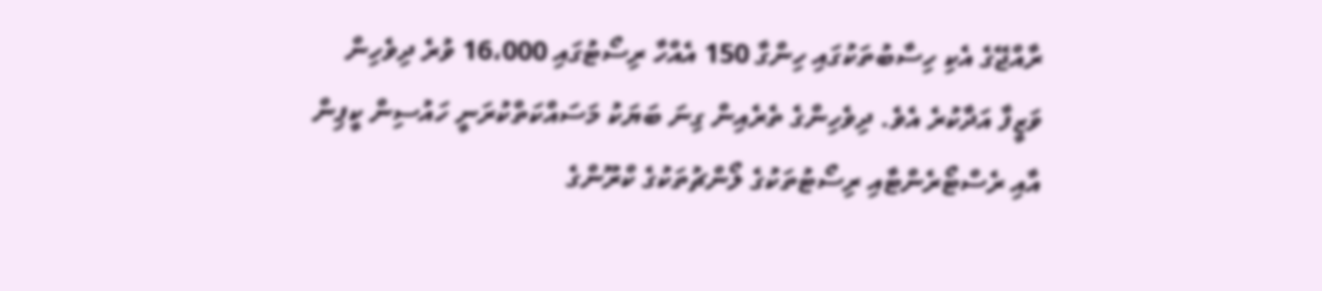ރާއްޖޭގެ އެކި ހިސާބުތަކުގައި ހިންގާ 150 އެއްހާ ރިސޯޓުގައި 16،000 ވުރެ ދިވެހިން ވަޒީފާ އަދާކުރެ އެވެ. ދިވެހިންގެ ތެރެއިން ގިނަ ބަޔަކު މަސައްކަތްކުރަނީ ހައުސިން ކީޕިން އާއި ރެސްޓޯރެންޓާއި ރިސޯޓުތަކުގެ ލޯންޗުތަކުގެ ކްރޫންގެ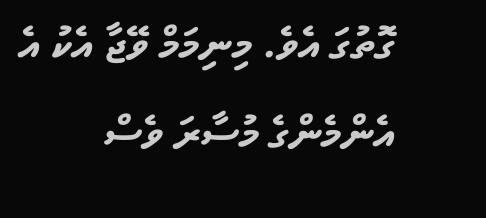ގޮތުގަ އެވެ. މިނިމަމް ވޭޖާ އެކު އެ އެންމެންގެ މުސާރަ ވެސް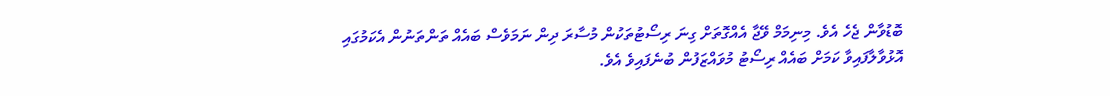ބޮޑުވާން ޖެހެ އެވެ. މިނިމަމް ވޭޖާ އެއްގޮތަށް ގިނަ ރިސޯޓުތަކުން މުސާރަ ދިން ނަމަވެސް ބައެއް ތަންތަނުން އެކަމުގައި އޮޅުވާލާފައިވާ ކަމަށް ބައެއް ރިސޯޓު މުވައްޒަފުން ބުނެފައިވެ އެވެ.